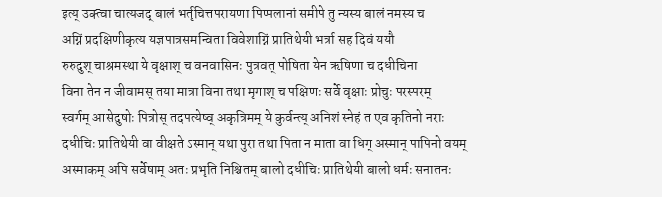इत्य् उक्त्वा चात्यजद् बालं भर्तृचित्तपरायणा पिप्पलानां समीपे तु न्यस्य बालं नमस्य च
अग्निं प्रदक्षिणीकृत्य यज्ञपात्रसमन्विता विवेशाग्निं प्रातिथेयी भर्त्रा सह दिवं ययौ
रुरुदुश् चाश्रमस्था ये वृक्षाश् च वनवासिनः पुत्रवत् पोषिता येन ऋषिणा च दधीचिना
विना तेन न जीवामस् तया मात्रा विना तथा मृगाश् च पक्षिणः सर्वे वृक्षाः प्रोचुः परस्परम्
स्वर्गम् आसेदुषोः पित्रोस् तदपत्येष्व् अकृत्रिमम् ये कुर्वन्त्य् अनिशं स्नेहं त एव कृतिनो नराः
दधीचिः प्रातिथेयी वा वीक्षते ऽस्मान् यथा पुरा तथा पिता न माता वा धिग् अस्मान् पापिनो वयम्
अस्माकम् अपि सर्वेषाम् अतः प्रभृति निश्चितम् बालो दधीचिः प्रातिथेयी बालो धर्मः सनातनः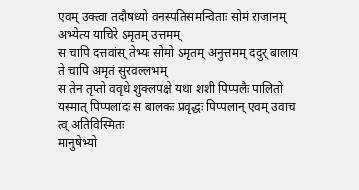एवम् उक्त्वा तदौषध्यो वनस्पतिसमन्विताः सोमं राजानम् अभ्येत्य याचिरे ऽमृतम् उत्तमम्
स चापि दत्तवांस् तेभ्यः सोमो ऽमृतम् अनुत्तमम् ददुर् बालाय ते चापि अमृतं सुरवल्लभम्
स तेन तृप्तो ववृधे शुक्लपक्षे यथा शशी पिप्पलैः पालितो यस्मात् पिप्पलादः स बालकः प्रवृद्धः पिप्पलान् एवम् उवाच त्व् अतिविस्मितः
मानुषेभ्यो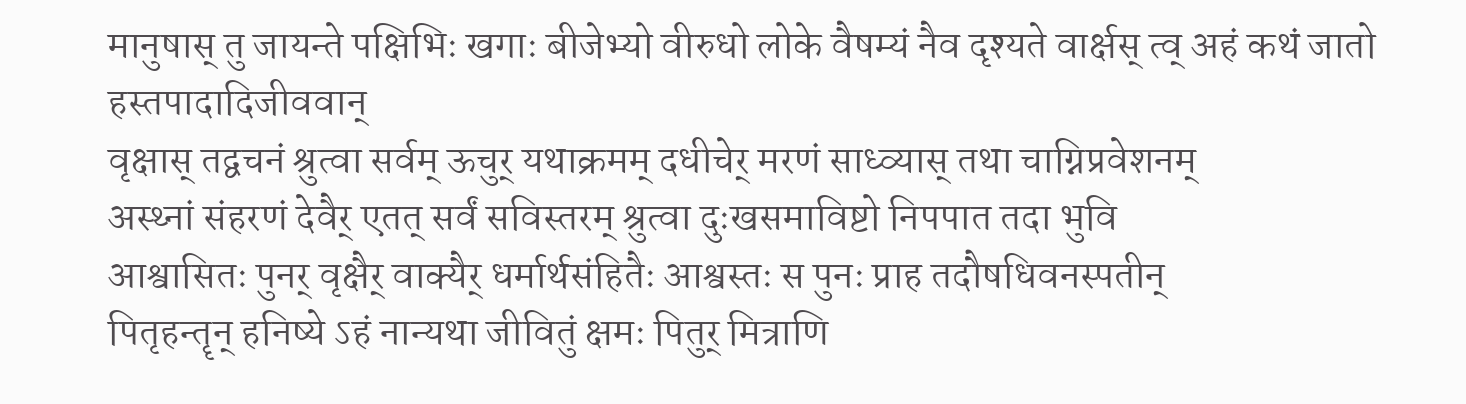मानुषास् तु जायन्ते पक्षिभिः खगाः बीजेभ्यो वीरुधो लोके वैषम्यं नैव दृश्यते वार्क्षस् त्व् अहं कथं जातो हस्तपादादिजीववान्
वृक्षास् तद्वचनं श्रुत्वा सर्वम् ऊचुर् यथाक्रमम् दधीचेर् मरणं साध्व्यास् तथा चाग्निप्रवेशनम्
अस्थ्नां संहरणं देवैर् एतत् सर्वं सविस्तरम् श्रुत्वा दुःखसमाविष्टो निपपात तदा भुवि
आश्वासितः पुनर् वृक्षैर् वाक्यैर् धर्मार्थसंहितैः आश्वस्तः स पुनः प्राह तदौषधिवनस्पतीन्
पितृहन्तॄन् हनिष्ये ऽहं नान्यथा जीवितुं क्षमः पितुर् मित्राणि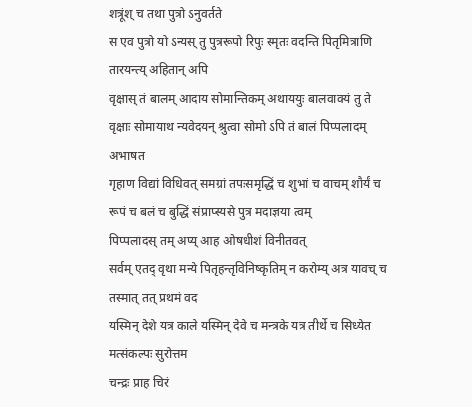शत्रूंश् च तथा पुत्रो ऽनुवर्तते
स एव पुत्रो यो ऽन्यस् तु पुत्ररूपो रिपुः स्मृतः वदन्ति पितृमित्राणि तारयन्त्य् अहितान् अपि
वृक्षास् तं बालम् आदाय सोमान्तिकम् अथाययुः बालवाक्यं तु ते वृक्षाः सोमायाथ न्यवेदयन् श्रुत्वा सोमो ऽपि तं बालं पिप्पलादम् अभाषत
गृहाण विद्यां विधिवत् समग्रां तपःसमृद्धिं च शुभां च वाचम् शौर्यं च रूपं च बलं च बुद्धिं संप्राप्स्यसे पुत्र मदाज्ञया त्वम्
पिप्पलादस् तम् अप्य् आह ओषधीशं विनीतवत्
सर्वम् एतद् वृथा मन्ये पितृहन्तृविनिष्कृतिम् न करोम्य् अत्र यावच् च तस्मात् तत् प्रथमं वद
यस्मिन् देशे यत्र काले यस्मिन् देवे च मन्त्रके यत्र तीर्थे च सिध्येत मत्संकल्पः सुरोत्तम
चन्द्रः प्राह चिरं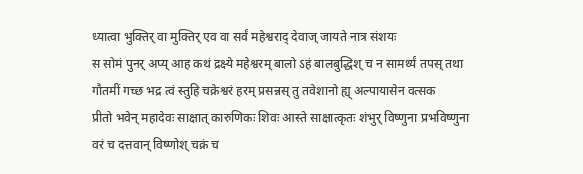ध्यात्वा भुक्तिर् वा मुक्तिर् एव वा सर्वं महेश्वराद् देवाज् जायते नात्र संशयः
स सोमं पुनर् अप्य् आह कथं द्रक्ष्ये महेश्वरम् बालो ऽहं बालबुद्धिश् च न सामर्थ्यं तपस् तथा
गौतमीं गच्छ भद्र त्वं स्तुहि चक्रेश्वरं हरम् प्रसन्नस् तु तवेशानो ह्य् अल्पायासेन वत्सक
प्रीतो भवेन् महादेवः साक्षात् कारुणिकः शिवः आस्ते साक्षात्कृतः शंभुर् विष्णुना प्रभविष्णुना
वरं च दत्तवान् विष्णोश् चक्रं च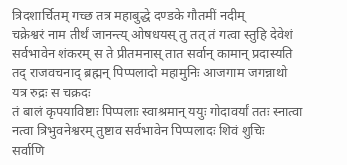त्रिदशार्चितम् गच्छ तत्र महाबुद्धे दण्डके गौतमीं नदीम्
चक्रेश्वरं नाम तीर्थं जानन्त्य् ओषधयस् तु तत् तं गत्वा स्तुहि देवेशं सर्वभावेन शंकरम् स ते प्रीतमनास् तात सर्वान् कामान् प्रदास्यति
तद् राजवचनाद् ब्रह्मन् पिप्पलादो महामुनिः आजगाम जगन्नाथो यत्र रुद्रः स चक्रदः
तं बालं कृपयाविष्टाः पिप्पलाः स्वाश्रमान् ययुः गोदावर्यां ततः स्नात्वा नत्वा त्रिभुवनेश्वरम् तुष्टाव सर्वभावेन पिप्पलादः शिवं शुचिः
सर्वाणि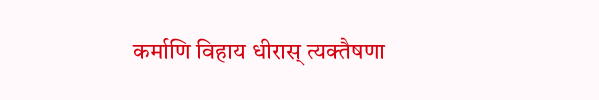कर्माणि विहाय धीरास् त्यक्तैषणा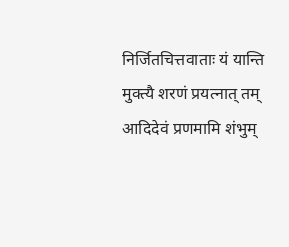निर्जितचित्तवाताः यं यान्ति मुक्त्यै शरणं प्रयत्नात् तम् आदिदेवं प्रणमामि शंभुम्